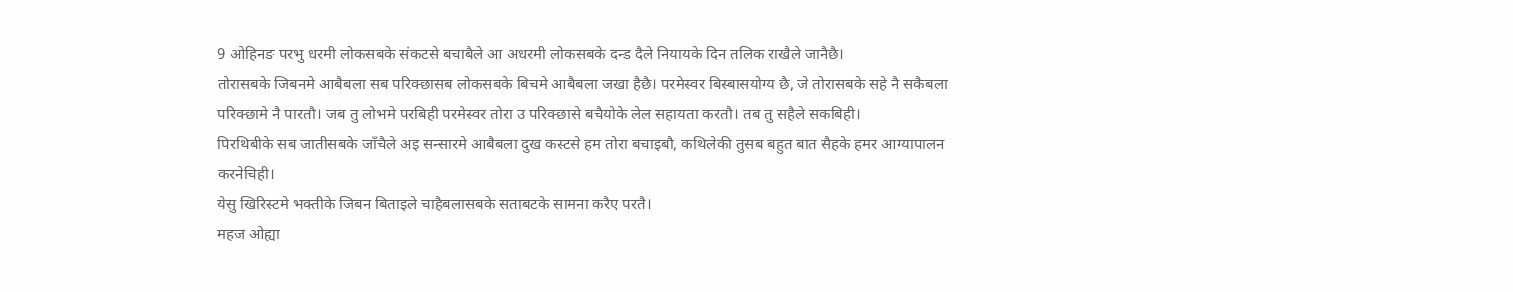9 ओहिनङ परभु धरमी लोकसबके संकटसे बचाबैले आ अधरमी लोकसबके दन्ड दैले नियायके दिन तलिक राखैले जानैछै।
तोरासबके जिबनमे आबैबला सब परिक्छासब लोकसबके बिचमे आबैबला जखा हैछै। परमेस्वर बिस्बासयोग्य छै, जे तोरासबके सहे नै सकैबला परिक्छामे नै पारतौ। जब तु लोभमे परबिही परमेस्वर तोरा उ परिक्छासे बचैयोके लेल सहायता करतौ। तब तु सहैले सकबिही।
पिरथिबीके सब जातीसबके जाँचैले अइ सन्सारमे आबैबला दुख कस्टसे हम तोरा बचाइबौ, कथिलेकी तुसब बहुत बात सैहके हमर आग्यापालन करनेचिही।
येसु खिरिस्टमे भक्तीके जिबन बिताइले चाहैबलासबके सताबटके सामना करैए परतै।
महज ओह्या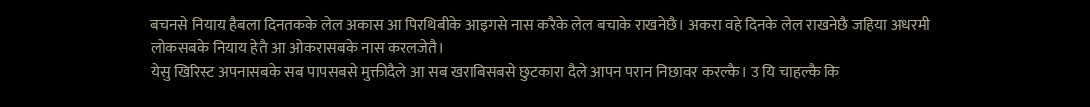बचनसे नियाय हैबला दिनतकके लेल अकास आ पिरथिबीके आइगसे नास करैके लेल बचाके राखनेछै। अकरा वहे दिनके लेल राखनेछै जहिया अधरमी लोकसबके नियाय हेतै आ ओकरासबके नास करलजेतै।
येसु खिरिस्ट अपनासबके सब पापसबसे मुक्तीदैले आ सब खराबिसबसे छुटकारा दैले आपन परान निछावर करल्कै। उ यि चाहल्कै कि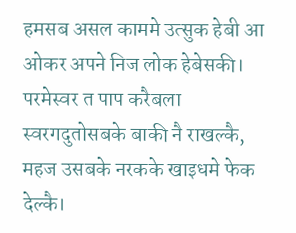हमसब असल काममे उत्सुक हेबी आ ओकर अपने निज लोक हेबेसकी।
परमेस्वर त पाप करैबला स्वरगदुतोसबके बाकी नै राखल्कै, महज उसबके नरकके खाइधमे फेक देल्कै।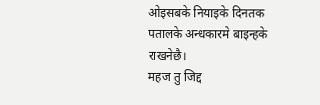ओइसबके नियाइके दिनतक पतालके अन्धकारमे बाइन्हके राखनेछै।
महज तु जिद्द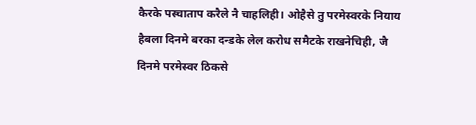कैरके पस्चाताप करैले नै चाहलिही। ओहैसे तु परमेस्वरके नियाय हैबला दिनमे बरका दन्डके लेल करोध समैटके राखनेचिही, जै दिनमे परमेस्वर ठिकसे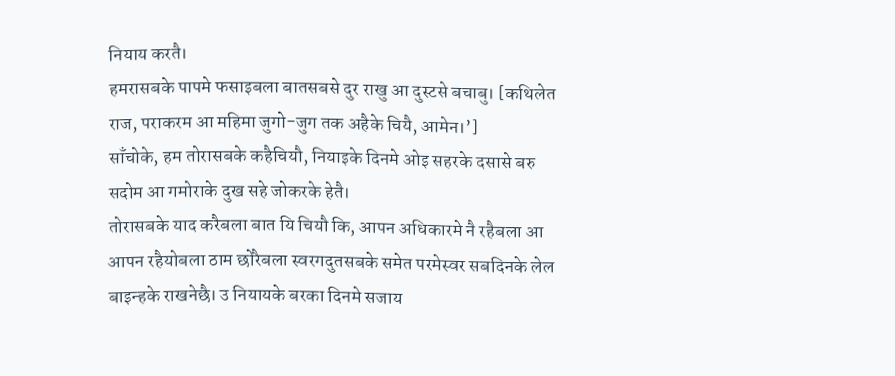नियाय करतै।
हमरासबके पापमे फसाइबला बातसबसे दुर राखु आ दुस्टसे बचाबु। [कथिलेत राज, पराकरम आ महिमा जुगो-जुग तक अहैके चियै, आमेन।’]
साँचोके, हम तोरासबके कहैचियौ, नियाइके दिनमे ओइ सहरके दसासे बरु सदोम आ गमोराके दुख सहे जोकरके हेतै।
तोरासबके याद करैबला बात यि चियौ कि, आपन अधिकारमे नै रहैबला आ आपन रहैयोबला ठाम छोरैबला स्वरगदुतसबके समेत परमेस्वर सबदिनके लेल बाइन्हके राखनेछै। उ नियायके बरका दिनमे सजाय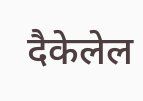दैकेलेल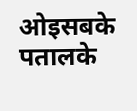ओइसबके पतालके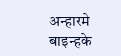अन्हारमे बाइन्हके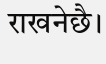राखनेछै।